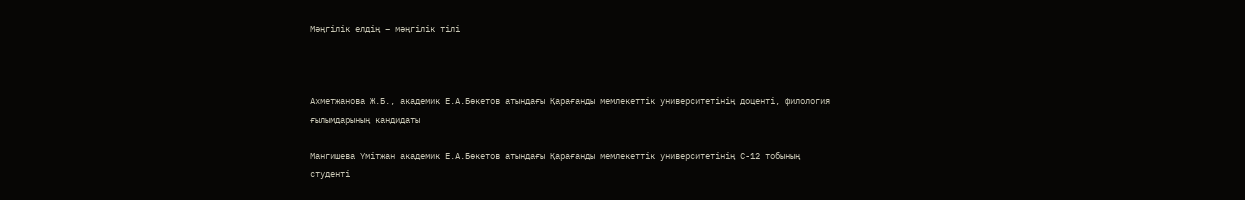Мәңгілік елдің – мәңгілік тілі



Ахметжанова Ж.Б., академик Е.А.Бөкетов атындағы Қарағанды мемлекеттік университетінің доценті, филология ғылымдарының кандидаты

Мангишева Үмітжан академик Е.А.Бөкетов атындағы Қарағанды мемлекеттік университетінің С-12 тобының студенті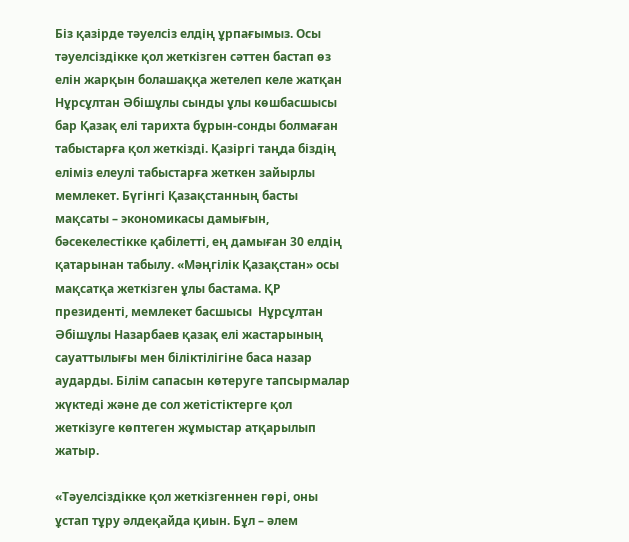Біз қазірде тәуелсіз елдің ұрпағымыз. Осы тәуелсіздікке қол жеткізген сәттен бастап өз елін жарқын болашаққа жетелеп келе жатқан Нұрсұлтан Әбішұлы сынды ұлы көшбасшысы бар Қазақ елі тарихта бұрын-сонды болмаған табыстарға қол жеткізді. Қазіргі таңда біздің еліміз елеулі табыстарға жеткен зайырлы мемлекет. Бүгінгі Қазақстанның басты мақсаты – экономикасы дамығын, бәсекелестікке қабілетті, ең дамыған 30 елдің қатарынан табылу. «Мәңгілік Қазақстан» осы мақсатқа жеткізген ұлы бастама. ҚР президенті, мемлекет басшысы  Нұрсұлтан Әбішұлы Назарбаев қазақ елі жастарының сауаттылығы мен біліктілігіне баса назар аударды. Білім сапасын көтеруге тапсырмалар жүктеді және де сол жетістіктерге қол жеткізуге көптеген жұмыстар атқарылып жатыр.

«Тәуелсіздікке қол жеткізгеннен гөрі, оны ұстап тұру әлдеқайда қиын. Бұл – әлем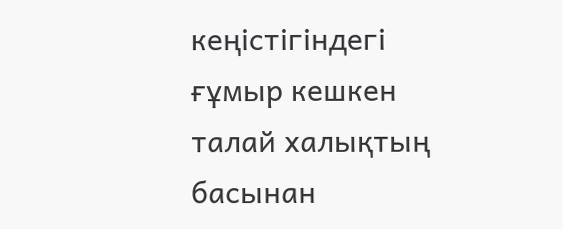кеңістігіндегі ғұмыр кешкен талай халықтың басынан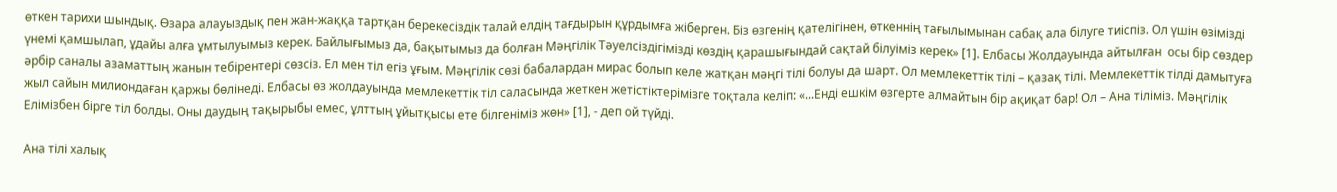өткен тарихи шындық. Өзара алауыздық пен жан-жаққа тартқан берекесіздік талай елдің тағдырын құрдымға жіберген. Біз өзгенің қателігінен, өткеннің тағылымынан сабақ ала білуге тиіспіз. Ол үшін өзімізді үнемі қамшылап, ұдайы алға ұмтылуымыз керек. Байлығымыз да, бақытымыз да болған Мәңгілік Тәуелсіздігімізді көздің қарашығындай сақтай білуіміз керек» [1]. Елбасы Жолдауында айтылған  осы бір сөздер әрбір саналы азаматтың жанын тебірентері сөзсіз. Ел мен тіл егіз ұғым. Мәңгілік сөзі бабалардан мирас болып келе жатқан мәңгі тілі болуы да шарт. Ол мемлекеттік тілі – қазақ тілі. Мемлекеттік тілді дамытуға жыл сайын милиондаған қаржы бөлінеді. Елбасы өз жолдауында мемлекеттік тіл саласында жеткен жетістіктерімізге тоқтала келіп: «...Енді ешкім өзгерте алмайтын бір ақиқат бар! Ол – Ана тіліміз. Мәңгілік Елімізбен бірге тіл болды. Оны даудың тақырыбы емес, ұлттың ұйытқысы ете білгеніміз жөн» [1], - деп ой түйді.

Ана тілі халық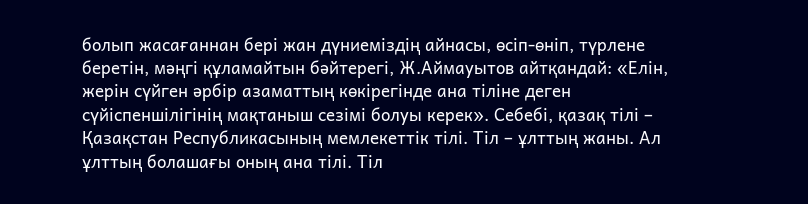болып жасағаннан бері жан дүниеміздің айнасы, өсіп-өніп, түрлене беретін, мәңгі құламайтын бәйтерегі, Ж.Аймауытов айтқандай: «Елін, жерін сүйген әрбір азаматтың көкірегінде ана тіліне деген сүйіспеншілігінің мақтаныш сезімі болуы керек». Себебі, қазақ тілі – Қазақстан Республикасының мемлекеттік тілі. Тіл – ұлттың жаны. Ал ұлттың болашағы оның ана тілі. Тіл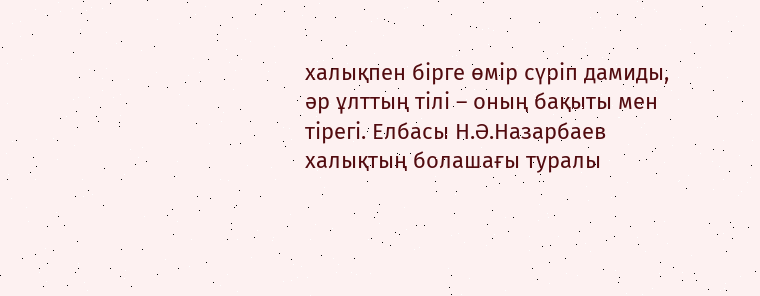халықпен бірге өмір сүріп дамиды, әр ұлттың тілі – оның бақыты мен тірегі. Елбасы Н.Ә.Назарбаев халықтың болашағы туралы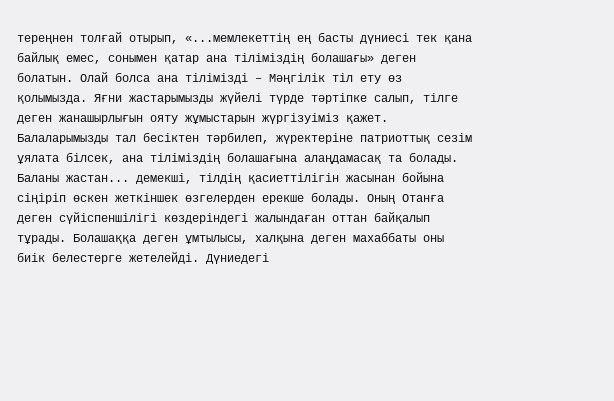тереңнен толғай отырып, «...мемлекеттің ең басты дүниесі тек қана байлық емес, сонымен қатар ана тіліміздің болашағы» деген болатын. Олай болса ана тілімізді – Мәңгілік тіл ету өз қолымызда. Яғни жастарымызды жүйелі түрде тәртіпке салып, тілге деген жанашырлығын ояту жұмыстарын жүргізуіміз қажет. Балаларымызды тал бесіктен тәрбилеп, жүректеріне патриоттық сезім ұялата білсек, ана тіліміздің болашағына алаңдамасақ та болады. Баланы жастан... демекші, тілдің қасиеттілігін жасынан бойына сіңіріп өскен жеткіншек өзгелерден ерекше болады. Оның Отанға деген сүйіспеншілігі көздеріндегі жалындаған оттан байқалып тұрады. Болашаққа деген ұмтылысы, халқына деген махаббаты оны биік белестерге жетелейді. Дүниедегі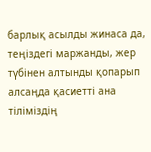барлық асылды жинаса да, теңіздегі маржанды, жер түбінен алтынды қопарып алсаңда қасиетті ана тіліміздің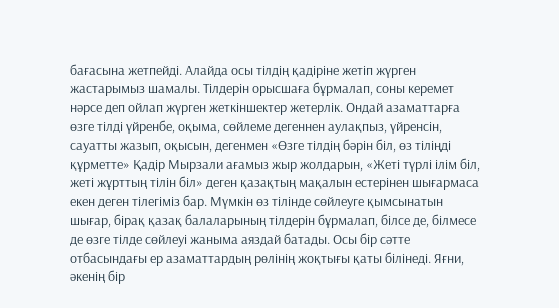бағасына жетпейді. Алайда осы тілдің қадіріне жетіп жүрген жастарымыз шамалы. Тілдерін орысшаға бұрмалап, соны керемет нәрсе деп ойлап жүрген жеткіншектер жетерлік. Ондай азаматтарға өзге тілді үйренбе, оқыма, сөйлеме дегеннен аулақпыз, үйренсін, сауатты жазып, оқысын, дегенмен «Өзге тілдің бәрін біл, өз тіліңді құрметте» Қадір Мырзали ағамыз жыр жолдарын, «Жеті түрлі ілім біл, жеті жұрттың тілін біл» деген қазақтың мақалын естерінен шығармаса екен деген тілегіміз бар. Мүмкін өз тілінде сөйлеуге қымсынатын шығар, бірақ қазақ балаларының тілдерін бұрмалап, білсе де, білмесе де өзге тілде сөйлеуі жаныма аяздай батады. Осы бір сәтте отбасындағы ер азаматтардың рөлінің жоқтығы қаты білінеді. Яғни, әкенің бір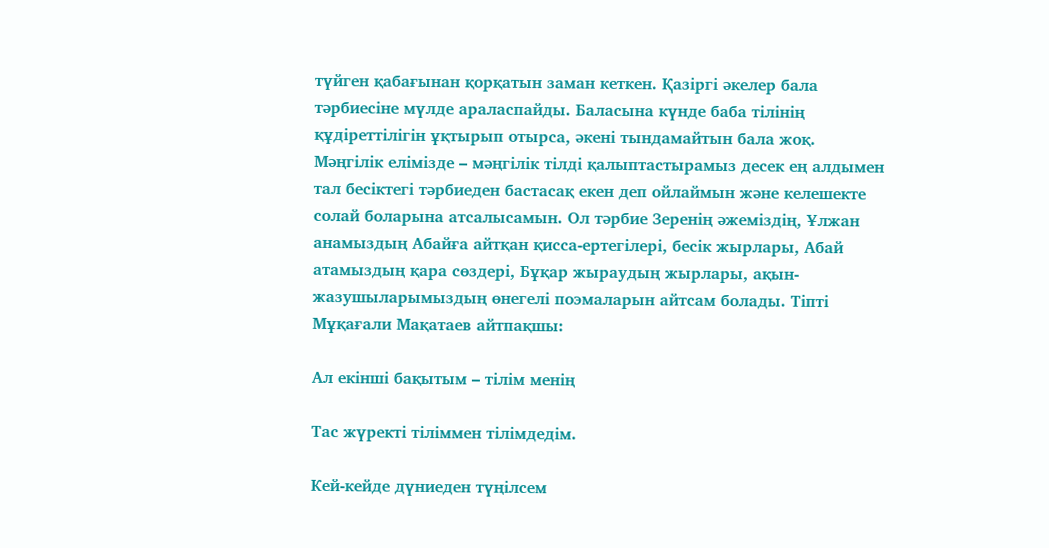түйген қабағынан қорқатын заман кеткен. Қазіргі әкелер бала тәрбиесіне мүлде араласпайды. Баласына күнде баба тілінің құдіреттілігін ұқтырып отырса, әкені тындамайтын бала жоқ. Мәңгілік елімізде – мәңгілік тілді қалыптастырамыз десек ең алдымен тал бесіктегі тәрбиеден бастасақ екен деп ойлаймын және келешекте солай боларына атсалысамын. Ол тәрбие Зеренің әжеміздің, Ұлжан анамыздың Абайға айтқан қисса-ертегілері, бесік жырлары, Абай атамыздың қара сөздері, Бұқар жыраудың жырлары, ақын-жазушыларымыздың өнегелі поэмаларын айтсам болады. Тіпті Мұқағали Мақатаев айтпақшы:

Ал екінші бақытым – тілім менің

Тас жүректі тіліммен тілімдедім.

Кей-кейде дүниеден түңілсем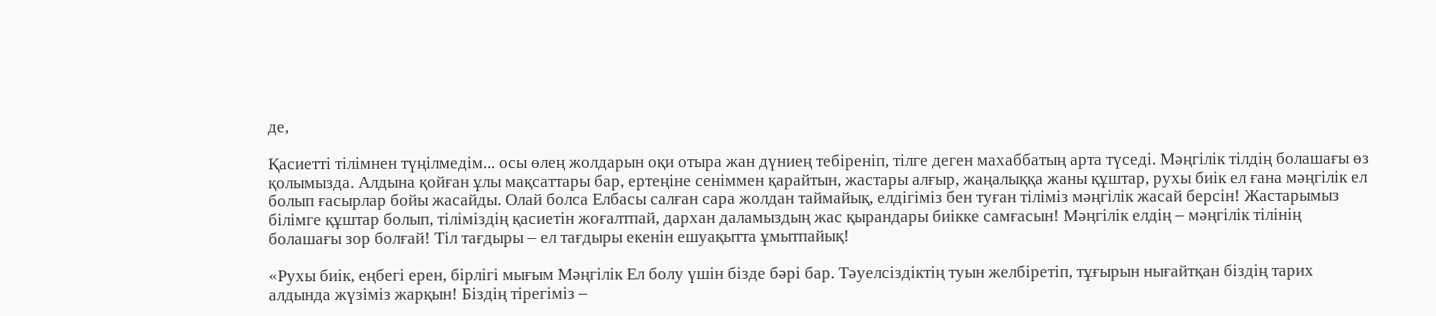де,

Қасиетті тілімнен түңілмедім... осы өлең жолдарын оқи отыра жан дүниең тебіреніп, тілге деген махаббатың арта түседі. Мәңгілік тілдің болашағы өз қолымызда. Алдына қойған ұлы мақсаттары бар, ертеңіне сеніммен қарайтын, жастары алғыр, жаңалыққа жаны құштар, рухы биік ел ғана мәңгілік ел болып ғасырлар бойы жасайды. Олай болса Елбасы салған сара жолдан таймайық, елдігіміз бен туған тіліміз мәңгілік жасай берсін! Жастарымыз білімге құштар болып, тіліміздің қасиетін жоғалтпай, дархан даламыздың жас қырандары биікке самғасын! Мәңгілік елдің – мәңгілік тілінің болашағы зор болғай! Тіл тағдыры – ел тағдыры екенін ешуақытта ұмытпайық!

«Рухы биік, еңбегі ерен, бірлігі мығым Мәңгілік Ел болу үшін бізде бәрі бар. Тәуелсіздіктің туын желбіретіп, тұғырын нығайтқан біздің тарих алдында жүзіміз жарқын! Біздің тірегіміз –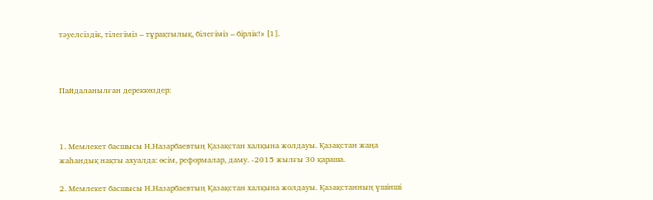тәуелсіздік, тілегіміз – тұрақтылық, білегіміз – бірлік!» [1].



Пайдаланылған дереккөздер:



1. Мемлекет басшысы Н.Назарбаевтың Қазақстан халқына жолдауы. Қазақстан жаңа жаһандық нақты ахуалда: өсім, реформалар, даму. -2015 жылғы 30 қараша.

2. Мемлекет басшысы Н.Назарбаевтың Қазақстан халқына жолдауы. Қазақстанның үшінші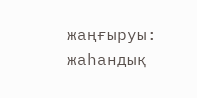жаңғыруы: жаһандық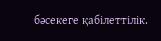бәсекеге қабілеттілік.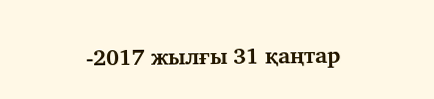-2017 жылғы 31 қаңтар